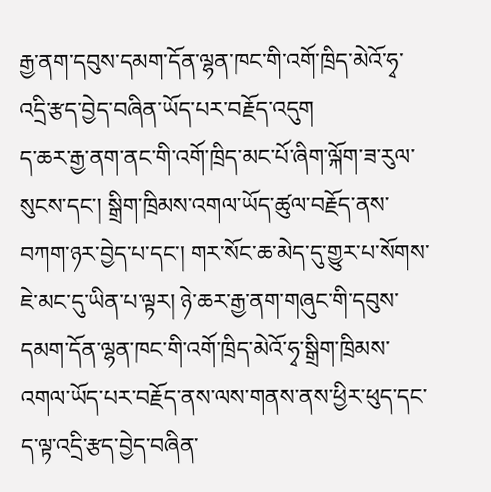རྒྱ་ནག་དབུས་དམག་དོན་ལྷན་ཁང་གི་འགོ་ཁྲིད་མེའོ་ཧྭ་འདྲི་རྩད་བྱེད་བཞིན་ཡོད་པར་བརྗོད་འདུག
ད་ཆར་རྒྱ་ནག་ནང་གི་འགོ་ཁྲིད་མང་པོ་ཞིག་ལྐོག་ཟ་རུལ་སུངས་དང་། སྒྲིག་ཁྲིམས་འགལ་ཡོད་ཚུལ་བརྗོད་ནས་བཀག་ཉར་བྱེད་པ་དང་། གར་སོང་ཆ་མེད་དུ་གྱུར་པ་སོགས་ཇེ་མང་དུ་ཡིན་པ་ལྟར། ཉེ་ཆར་རྒྱ་ནག་གཞུང་གི་དབུས་དམག་དོན་ལྷན་ཁང་གི་འགོ་ཁྲིད་མེའོ་ཧྭ་སྒྲིག་ཁྲིམས་འགལ་ཡོད་པར་བརྗོད་ནས་ལས་གནས་ནས་ཕྱིར་ཕུད་དང་ད་ལྟ་འདྲི་རྩད་བྱེད་བཞིན་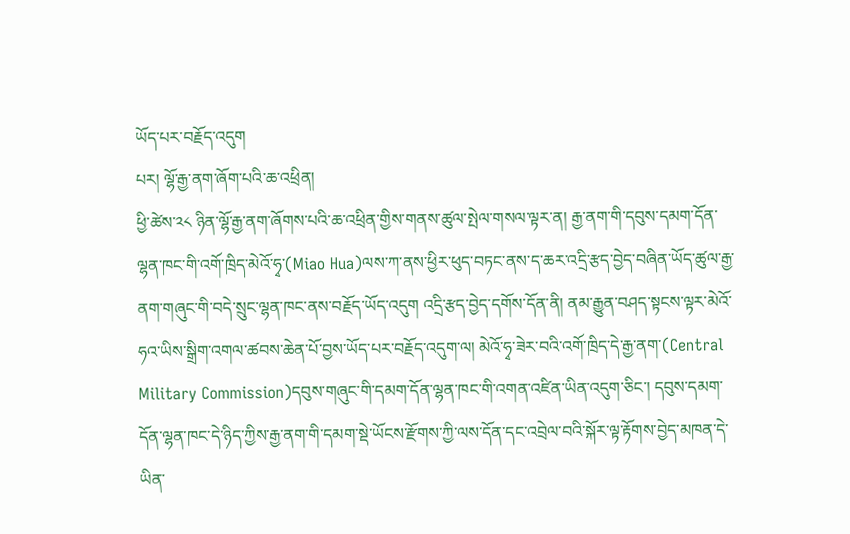ཡོད་པར་བརྗོད་འདུག
པར། ལྷོ་རྒྱ་ནག་ཞོག་པའི་ཆ་འཕྲིན།
ཕྱི་ཚེས་༢༨ ཉིན་ལྷོ་རྒྱ་ནག་ཞོགས་པའི་ཆ་འཕྲིན་གྱིས་གནས་ཚུལ་སྤེལ་གསལ་ལྟར་ན། རྒྱ་ནག་གི་དབུས་དམག་དོན་ལྷན་ཁང་གི་འགོ་ཁྲིད་མེའོ་ཧྭ་(Miao Hua)ལས་ཀ་ནས་ཕྱིར་ཕུད་བཏང་ནས་ད་ཆར་འདྲི་རྩད་བྱེད་བཞིན་ཡོད་ཚུལ་རྒྱ་ནག་གཞུང་གི་བདེ་སྲུང་ལྷན་ཁང་ནས་བརྗོད་ཡོད་འདུག འདྲི་རྩད་བྱེད་དགོས་དོན་ནི། ནམ་རྒྱུན་བཤད་སྟངས་ལྟར་མེའོ་ཧའ་ཡིས་སྒྲིག་འགལ་ཚབས་ཆེན་པོ་བྱས་ཡོད་པར་བརྗོད་འདུག་ལ། མེའོ་ཧྭ་ཟེར་བའི་འགོ་ཁྲིད་དེ་རྒྱ་ནག་(Central Military Commission)དབུས་གཞུང་གི་དམག་དོན་ལྷན་ཁང་གི་འགན་འཛིན་ཡིན་འདུག་ཅིང་། དབུས་དམག་དོན་ལྷན་ཁང་དེ་ཉིད་ཀྱིས་རྒྱ་ནག་གི་དམག་སྡེ་ཡོངས་རྫོགས་ཀྱི་ལས་དོན་དང་འབྲེལ་བའི་སྐོར་ལྟ་རྟོགས་བྱེད་མཁན་དེ་ཡིན་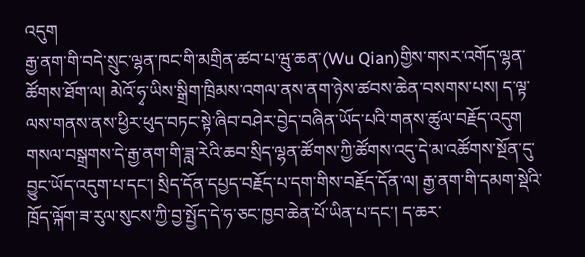འདུག
རྒྱ་ནག་གི་བདེ་སྲུང་ལྷན་ཁང་གི་མགྲིན་ཚབ་པ་ཝུ་ཆན་(Wu Qian)གྱིས་གསར་འགོད་ལྷན་ཚོགས་ཐོག་ལ། མེའོ་ཧྭ་ཡིས་སྒྲིག་ཁྲིམས་འགལ་ནས་ནག་ཉེས་ཚབས་ཆེན་བསགས་པས། ད་ལྟ་ལས་གནས་ནས་ཕྱིར་ཕུད་བཏང་སྟེ་ཞིབ་བཤེར་བྱེད་བཞིན་ཡོད་པའི་གནས་ཚུལ་བརྗོད་འདུག གསལ་བསྒྲགས་དེ་རྒྱ་ནག་གི་ཟླ་རེའི་ཆབ་སྲིད་ལྷན་ཚོགས་ཀྱི་ཚོགས་འདུ་དེ་མ་འཚོགས་སྔོན་དུ་བྱུང་ཡོད་འདུག་པ་དང་། སྲིད་དོན་དཔྱད་བརྗོད་པ་དག་གིས་བརྗོད་དོན་ལ། རྒྱ་ནག་གི་དམག་སྡེའི་ཁྲོད་ལྐོག་ཟ་རུལ་སུངས་ཀྱི་བྱ་སྤྱོད་དེ་ཧ་ཅང་ཁྱབ་ཆེན་པོ་ཡིན་པ་དང་། ད་ཆར་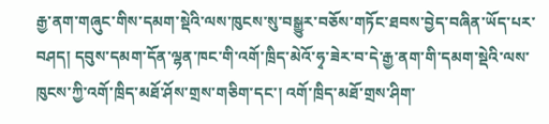རྒྱ་ནག་གཞུང་གིས་དམག་སྡེའི་ལས་ཁུངས་སུ་བསྒྱུར་བཅོས་གཏོང་ཐབས་བྱེད་བཞིན་ཡོད་པར་བཤད། དབུས་དམག་དོན་ལྷན་ཁང་གི་འགོ་ཁྲིད་མེའོ་ཧྭ་ཟེར་བ་དེ་རྒྱ་ནག་གི་དམག་སྡེའི་ལས་ཁུངས་ཀྱི་འགོ་ཁྲིད་མཐོ་ཤོས་གྲས་གཅིག་དང་། འགོ་ཁྲིད་མཐོ་གྲས་ཤིག་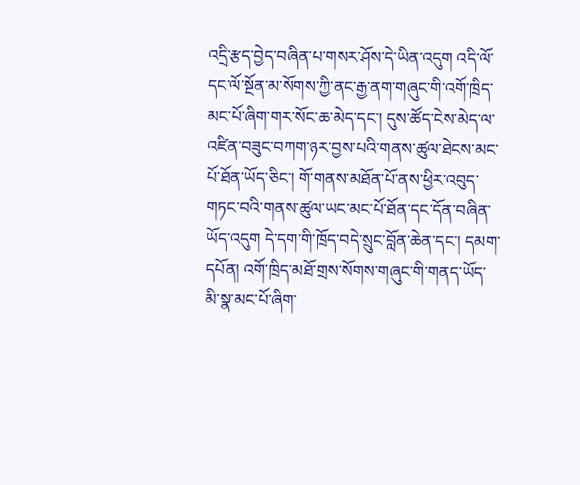འདྲི་རྩད་བྱེད་བཞིན་པ་གསར་ཤོས་དེ་ཡིན་འདུག འདི་ལོ་དང་ལོ་སྔོན་མ་སོགས་ཀྱི་ནང་རྒྱ་ནག་གཞུང་གི་འགོ་ཁྲིད་མང་པོ་ཞིག་གར་སོང་ཆ་མེད་དང་། དུས་ཚོད་ངེས་མེད་ལ་འཛིན་བཟུང་བཀག་ཉར་བྱས་པའི་གནས་ཚུལ་ཐེངས་མང་པོ་ཐོན་ཡོད་ཅིང་། གོ་གནས་མཐོན་པོ་ནས་ཕྱིར་འབུད་གཏང་བའི་གནས་ཚུལ་ཡང་མང་པོ་ཐོན་དང་དོན་བཞིན་ཡོད་འདུག དེ་དག་གི་ཁྲོད་བདེ་སྲུང་བློན་ཆེན་དང་། དམག་དཔོན། འགོ་ཁྲིད་མཐོ་གྲས་སོགས་གཞུང་གི་གནད་ཡོད་མི་སྣ་མང་པོ་ཞིག་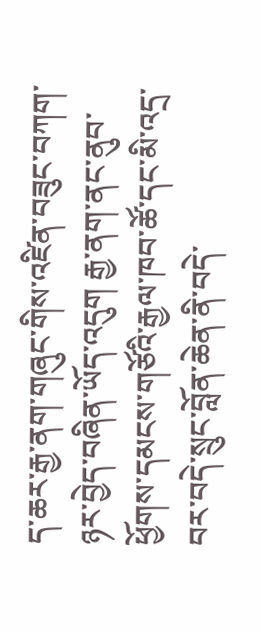ད་ཆར་རྒྱ་ནག་གཞུང་གིས་འཛིན་བཟུང་བཀག་ཉར་བྱེད་བཞིན་ཡོད་འདུག རྒྱ་ནག་ནང་ནུབ་ཕྱོགས་དམངས་གཙོའི་རྒྱལ་ཁབ་ཚོ་དང་མི་འདྲ་བར་བདེ་སྲུང་བློན་ཆེན་ནི་བདེ་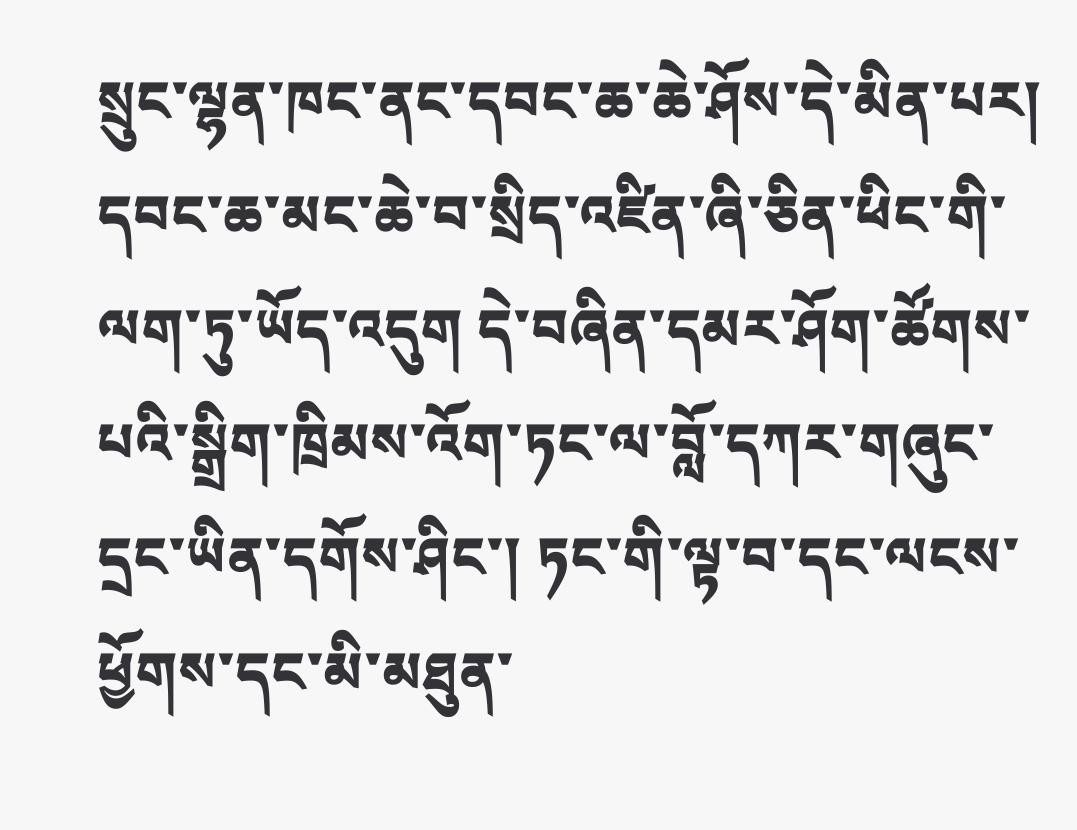སྲུང་ལྷན་ཁང་ནང་དབང་ཆ་ཆེ་ཤོས་དེ་མིན་པར། དབང་ཆ་མང་ཆེ་བ་སྲིད་འཛིན་ཞི་ཅིན་ཕིང་གི་ལག་ཏུ་ཡོད་འདུག དེ་བཞིན་དམར་ཤོག་ཚོགས་པའི་སྒྲིག་ཁྲིམས་འོག་ཏང་ལ་བློ་དཀར་གཞུང་དྲང་ཡིན་དགོས་ཤིང་། ཏང་གི་ལྟ་བ་དང་ལངས་ཕྱོགས་དང་མི་མཐུན་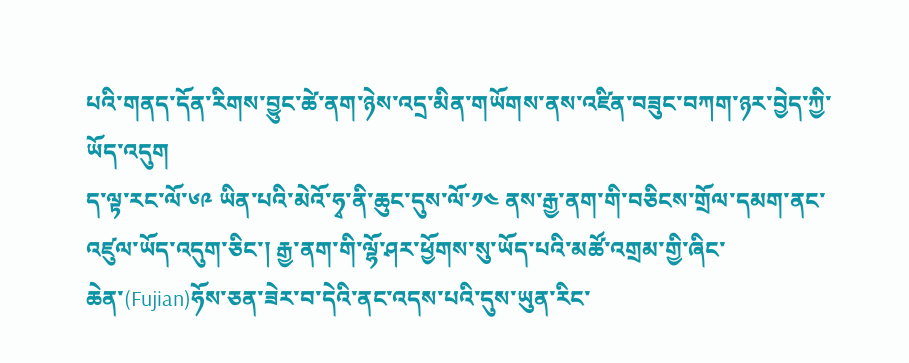པའི་གནད་དོན་རིགས་བྱུང་ཚེ་ནག་ཉེས་འདྲ་མིན་གཡོགས་ནས་འཛིན་བཟུང་བཀག་ཉར་བྱེད་ཀྱི་ཡོད་འདུག
ད་ལྟ་རང་ལོ་༦༩ ཡིན་པའི་མེའོ་ཧྭ་ནི་ཆུང་དུས་ལོ་༡༤ ནས་རྒྱ་ནག་གི་བཅིངས་གྲོལ་དམག་ནང་འཛུལ་ཡོད་འདུག་ཅིང་། རྒྱ་ནག་གི་ལྷོ་ཤར་ཕྱོགས་སུ་ཡོད་པའི་མཚོ་འགྲམ་གྱི་ཞིང་ཆེན་(Fujian)ཧོས་ཅན་ཟེར་བ་དེའི་ནང་འདས་པའི་དུས་ཡུན་རིང་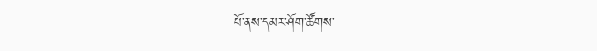པོ་ནས་དམར་ཤོག་ཚོགས་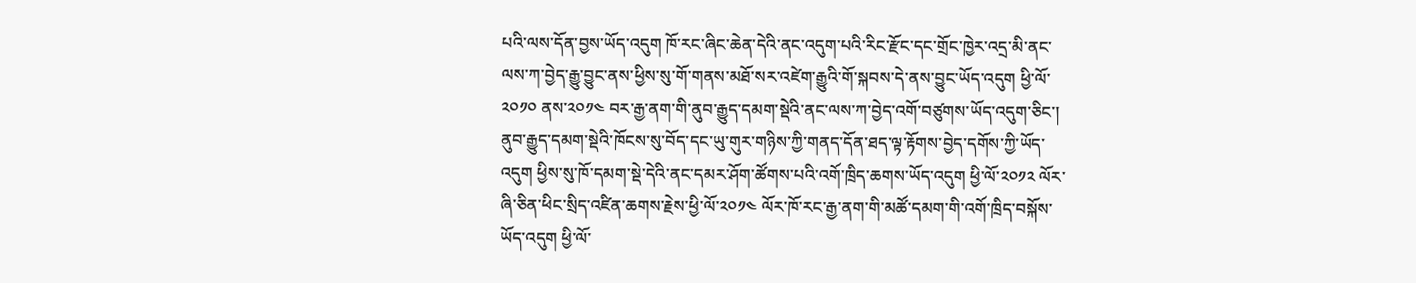པའི་ལས་དོན་བྱས་ཡོད་འདུག ཁོ་རང་ཞིང་ཆེན་དེའི་ནང་འདུག་པའི་རིང་རྫོང་དང་གྲོང་ཁྱེར་འདྲ་མི་ནང་ལས་ཀ་བྱེད་རྒྱུ་བྱུང་ནས་ཕྱིས་སུ་གོ་གནས་མཐོ་སར་འཛེག་རྒྱུའི་གོ་སྐབས་དེ་ནས་བྱུང་ཡོད་འདུག ཕྱི་ལོ་༢༠༡༠ ནས་༢༠༡༤ བར་རྒྱ་ནག་གི་ནུབ་རྒྱུད་དམག་སྡེའི་ནང་ལས་ཀ་བྱེད་འགོ་བཙུགས་ཡོད་འདུག་ཅིང་། ནུབ་རྒྱུད་དམག་སྡེའི་ཁོངས་སུ་བོད་དང་ཡུ་གུར་གཉིས་ཀྱི་གནད་དོན་ཐད་ལྟ་རྟོགས་བྱེད་དགོས་ཀྱི་ཡོད་འདུག ཕྱིས་སུ་ཁོ་དམག་སྡེ་དེའི་ནང་དམར་ཤོག་ཚོགས་པའི་འགོ་ཁྲིད་ཆགས་ཡོད་འདུག ཕྱི་ལོ་༢༠༡༢ ལོར་ཞི་ཅིན་ཕིང་སྲིད་འཛིན་ཆགས་རྗེས་ཕྱི་ལོ་༢༠༡༤ ལོར་ཁོ་རང་རྒྱ་ནག་གི་མཚོ་དམག་གི་འགོ་ཁྲིད་བསྐོས་ཡོད་འདུག ཕྱི་ལོ་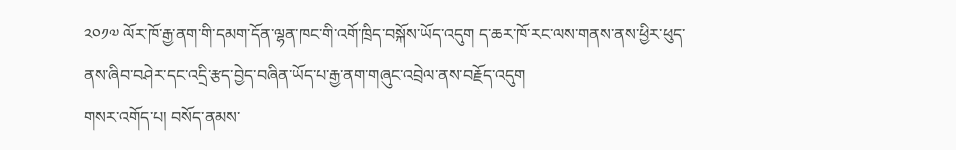༢༠༡༧ ལོར་ཁོ་རྒྱ་ནག་གི་དམག་དོན་ལྷན་ཁང་གི་འགོ་ཁྲིད་བསྐོས་ཡོད་འདུག ད་ཆར་ཁོ་རང་ལས་གནས་ནས་ཕྱིར་ཕུད་ནས་ཞིབ་བཤེར་དང་འདྲི་རྩད་བྱེད་བཞིན་ཡོད་པ་རྒྱ་ནག་གཞུང་འབྲེལ་ནས་བརྗོད་འདུག
གསར་འགོད་པ། བསོད་ནམས་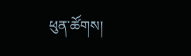ཕུན་ཚོགས།